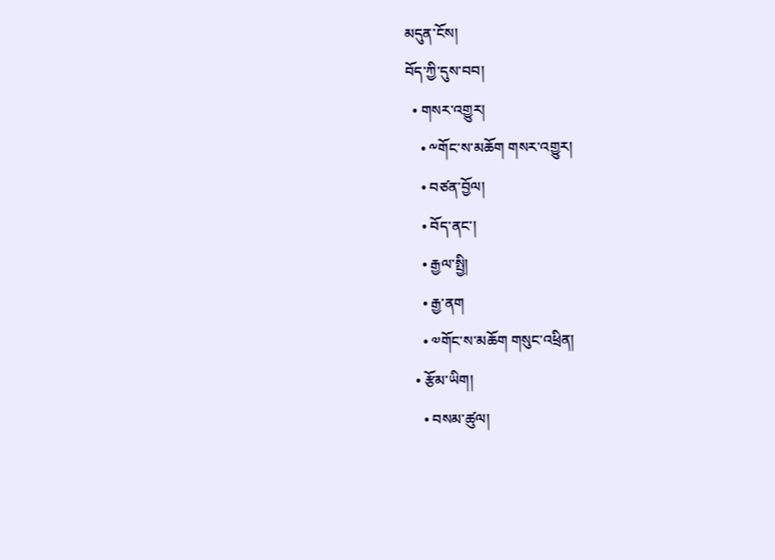མདུན་ངོས།
བོད་ཀྱི་དུས་བབ།
  • གསར་འགྱུར།
    • ༸གོང་ས་མཆོག གསར་འགྱུར།
    • བཙན་བྱོལ།
    • བོད་ནང་།
    • རྒྱལ་སྤྱི།
    • རྒྱ་ནག
    • ༧གོང་ས་མཆོག གསུང་འཕྲིན།
  • རྩོམ་ཡིག།
    • བསམ་ཚུལ།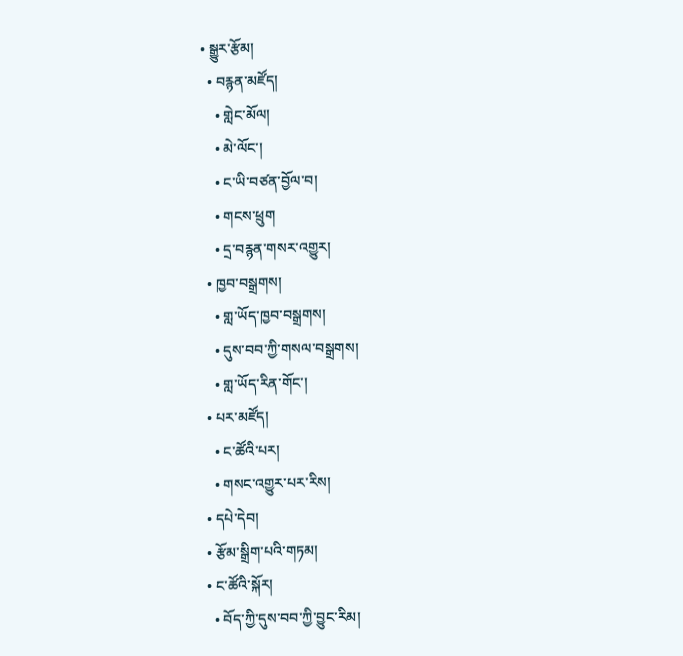• སྒྱུར་རྩོམ།
  • བརྙན་མཛོད།
    • གླེང་མོལ།
    • མེ་ལོང་།
    • ང་ཡི་བཙན་བྱོལ་བ།
    • གངས་ཕྲུག
    • དྲ་བརྙན་གསར་འགྱུར།
  • ཁྱབ་བསྒྲགས།
    • གླ་ཡོད་ཁྱབ་བསྒྲགས།
    • དུས་བབ་ཀྱི་གསལ་བསྒྲགས།
    • གླ་ཡོད་རིན་གོང་།
  • པར་མཛོད།
    • ང་ཚོའི་པར།
    • གསང་འགྱུར་པར་རིས།
  • དཔེ་དེབ།
  • རྩོམ་སྒྲིག་པའི་གཏམ།
  • ང་ཚོའི་སྐོར།
    • བོད་ཀྱི་དུས་བབ་ཀྱི་བྱུང་རིམ།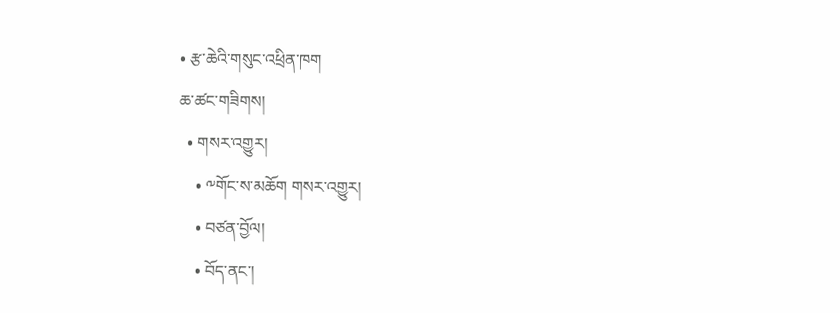• རྩ་ཆེའི་གསུང་འཕྲིན་ཁག
ཆ་ཚང་གཟིགས།
  • གསར་འགྱུར།
    • ༸གོང་ས་མཆོག གསར་འགྱུར།
    • བཙན་བྱོལ།
    • བོད་ནང་།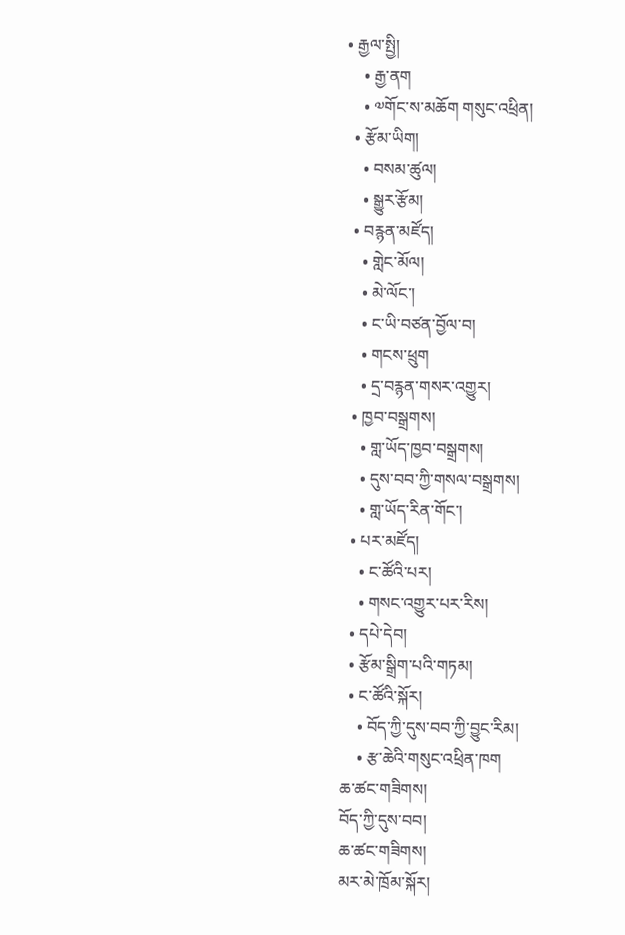• རྒྱལ་སྤྱི།
    • རྒྱ་ནག
    • ༧གོང་ས་མཆོག གསུང་འཕྲིན།
  • རྩོམ་ཡིག།
    • བསམ་ཚུལ།
    • སྒྱུར་རྩོམ།
  • བརྙན་མཛོད།
    • གླེང་མོལ།
    • མེ་ལོང་།
    • ང་ཡི་བཙན་བྱོལ་བ།
    • གངས་ཕྲུག
    • དྲ་བརྙན་གསར་འགྱུར།
  • ཁྱབ་བསྒྲགས།
    • གླ་ཡོད་ཁྱབ་བསྒྲགས།
    • དུས་བབ་ཀྱི་གསལ་བསྒྲགས།
    • གླ་ཡོད་རིན་གོང་།
  • པར་མཛོད།
    • ང་ཚོའི་པར།
    • གསང་འགྱུར་པར་རིས།
  • དཔེ་དེབ།
  • རྩོམ་སྒྲིག་པའི་གཏམ།
  • ང་ཚོའི་སྐོར།
    • བོད་ཀྱི་དུས་བབ་ཀྱི་བྱུང་རིམ།
    • རྩ་ཆེའི་གསུང་འཕྲིན་ཁག
ཆ་ཚང་གཟིགས།
བོད་ཀྱི་དུས་བབ།
ཆ་ཚང་གཟིགས།
མར་མེ་ཁྲོམ་སྐོར།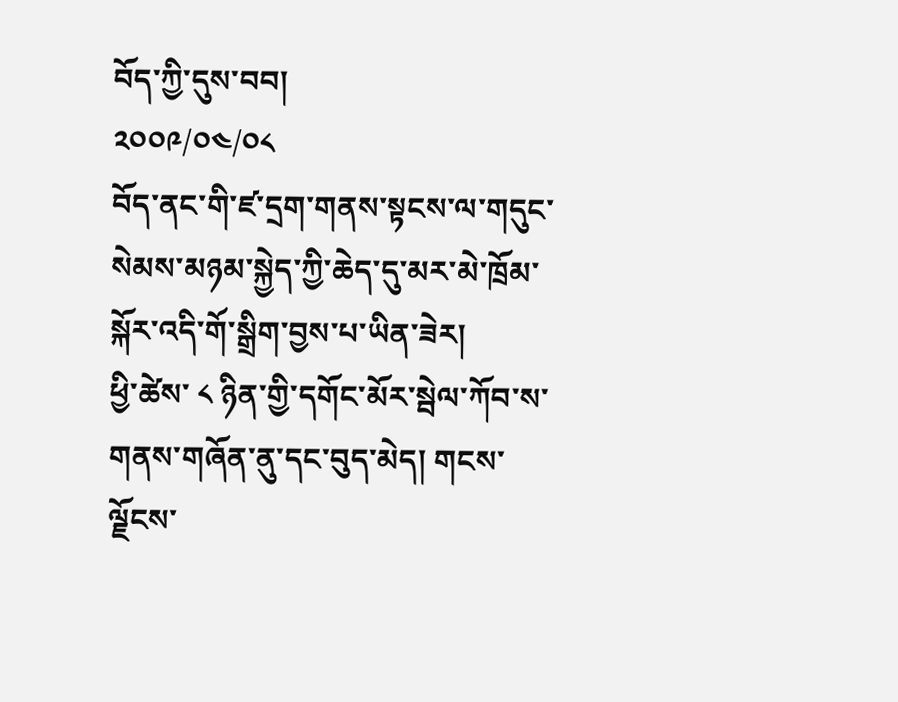བོད་ཀྱི་དུས་བབ།
༢༠༠༩/༠༤/༠༨
བོད་ནང་གི་ཛ་དྲག་གནས་སྟངས་ལ་གདུང་སེམས་མཉམ་སྐྱེད་ཀྱི་ཆེད་དུ་མར་མེ་ཁྲོམ་སྐོར་འདི་གོ་སྒྲིག་བྱས་པ་ཡིན་ཟེར།
ཕྱི་ཚེས་ ༨ ཉིན་གྱི་དགོང་མོར་སྦེལ་ཀོབ་ས་གནས་གཞོན་ནུ་དང་བུད་མེད། གངས་ལྗོངས་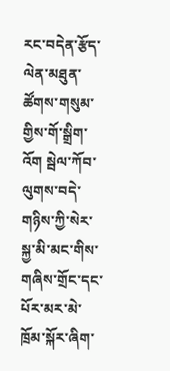རང་བདེན་རྩོད་ལེན་མཐུན་ཚོགས་གསུམ་གྱིས་གོ་སྒྲིག་འོག སྦེལ་ཀོབ་ལུགས་བདེ་གཉིས་ཀྱི་སེར་སྐྱ་མི་མང་གིས་གཞིས་གྲོང་དང་པོར་མར་མེ་ཁྲོམ་སྐོར་ཞིག་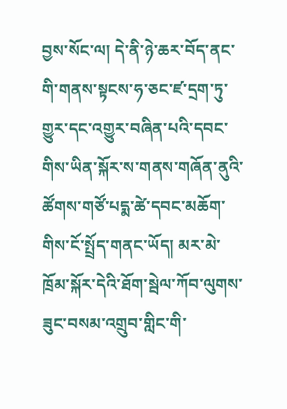བྱས་སོང་ལ། དེ་ནི་ཉེ་ཆར་བོད་ནང་གི་གནས་སྟངས་ཧ་ཅང་ཛ་དྲག་ཏུ་གྱུར་དང་འགྱུར་བཞིན་པའི་དབང་གིས་ཡིན་སྐོར་ས་གནས་གཞོན་ནུའི་ཚོགས་གཙོ་པདྨ་ཚེ་དབང་མཆོག་གིས་ངོ་སྤྲོད་གནང་ཡོད། མར་མེ་ཁྲོམ་སྐོར་དེའི་ཐོག་སྦེལ་ཀོབ་ལུགས་ཟུང་བསམ་འགྲུབ་གླིང་གི་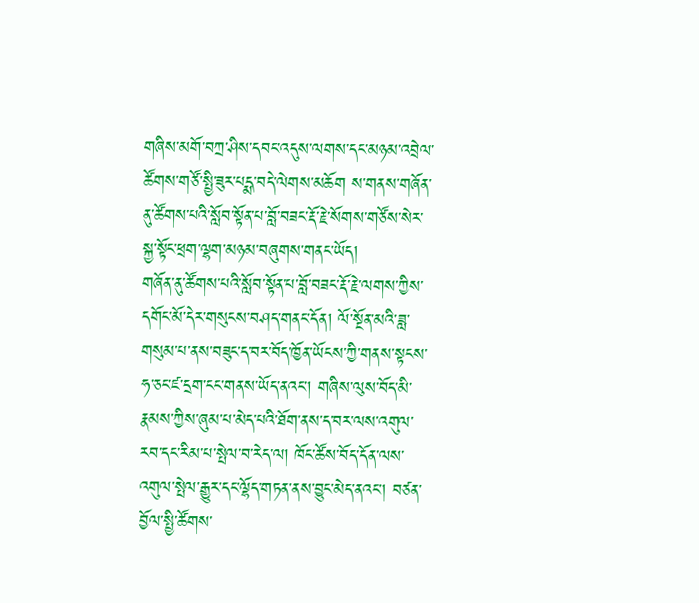གཞིས་མགོ་བཀྲ་ཤིས་དབང་འདུས་ལགས་དང་མཉམ་འབྲེལ་ཚོགས་གཙོ་སྤྱི་ཟུར་པདྨ་བདེ་ལེགས་མཆོག ས་གནས་གཞོན་ནུ་ཚོགས་པའི་སློབ་སྟོན་པ་བློ་བཟང་རྡོ་རྗེ་སོགས་གཙོས་སེར་སྐྱ་སྟོང་ཕྲག་ལྷག་མཉམ་བཞུགས་གནང་ཡོད།
གཞོན་ནུ་ཚོགས་པའི་སློབ་སྟོན་པ་བློ་བཟང་རྡོ་རྗེ་ལགས་ཀྱིས་དགོང་མོ་དེར་གསུངས་བཤད་གནང་དོན། ལོ་སྔོན་མའི་ཟླ་གསུམ་པ་ནས་བཟུང་ད་བར་བོད་ཁྱོན་ཡོངས་ཀྱི་གནས་སྟངས་ཧ་ཅང་ཛ་དྲག་ངང་གནས་ཡོད་ནའང་། གཞིས་ལུས་བོད་མི་རྣམས་ཀྱིས་ཞུམ་པ་མེད་པའི་ཐོག་ནས་ད་བར་ལས་འགུལ་རབ་དང་རིམ་པ་སྤེལ་བ་རེད་ལ། ཁོང་ཚོས་བོད་དོན་ལས་འགུལ་སྤེལ་རྒྱུར་དང་ལྷོད་གཏན་ནས་བྱུང་མེད་ནའང་། བཙན་བྱོལ་སྤྱི་ཚོགས་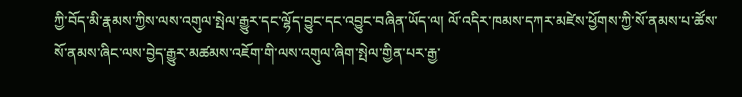ཀྱི་བོད་མི་རྣམས་ཀྱིས་ལས་འགུལ་སྤེལ་རྒྱུར་དང་ལྷོད་བྱུང་དང་འབྱུང་བཞིན་ཡོད་ལ། ལོ་འདིར་ཁམས་དཀར་མཛེས་ཕྱོགས་ཀྱི་སོ་ནམས་པ་ཚོས་སོ་ནམས་ཞིང་ལས་བྱེད་རྒྱུར་མཚམས་འཇོག་གི་ལས་འགུལ་ཞིག་སྤེལ་གྱིན་པར་རྒྱ་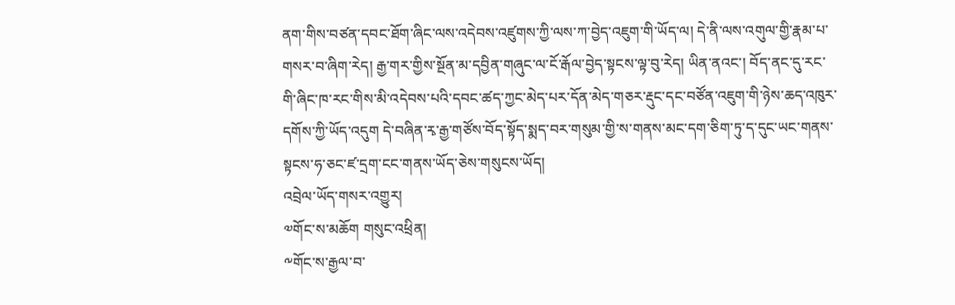ནག་གིས་བཙན་དབང་ཐོག་ཞིང་ལས་འདེབས་འཛུགས་ཀྱི་ལས་ཀ་བྱེད་འཇུག་གི་ཡོད་ལ། དེ་ནི་ལས་འགུལ་གྱི་རྣམ་པ་གསར་བ་ཞིག་རེད། རྒྱ་གར་གྱིས་སྔོན་མ་དབྱིན་གཞུང་ལ་ངོ་རྒོལ་བྱེད་སྟངས་ལྟ་བུ་རེད། ཡིན་ནའང་། བོད་ནང་དུ་རང་གི་ཞིང་ཁ་རང་གིས་མི་འདེབས་པའི་དབང་ཚད་ཀྱང་མེད་པར་དོན་མེད་གཅར་རྡུང་དང་བཙོན་འཇུག་གི་ཉེས་ཆད་འཁུར་དགོས་ཀྱི་ཡོད་འདུག དེ་བཞིན་རྭ་རྒྱ་གཙོས་བོད་སྟོད་སྨད་བར་གསུམ་གྱི་ས་གནས་མང་དག་ཅིག་ཏུ་ད་དུང་ཡང་གནས་སྟངས་ཧ་ཅང་ཛ་དྲག་ངང་གནས་ཡོད་ཅེས་གསུངས་ཡོད།
འབྲེལ་ཡོད་གསར་འགྱུར།
༧གོང་ས་མཆོག གསུང་འཕྲིན།
༸གོང་ས་རྒྱལ་བ་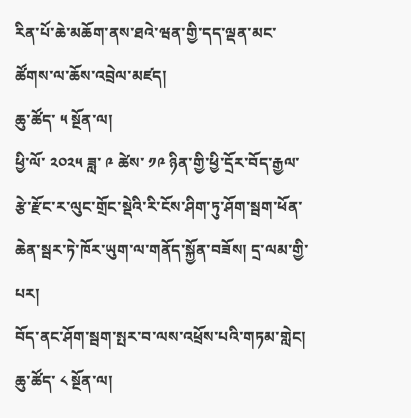རིན་པོ་ཆེ་མཆོག་ནས་ཐའེ་ཝན་གྱི་དད་ལྡན་མང་ཚོགས་ལ་ཆོས་འབྲེལ་མཛད།
ཆུ་ཚོད་ ༥ སྔོན་ལ།
ཕྱི་ལོ་ ༢༠༢༥ ཟླ་ ༩ ཚེས་ ༡༩ ཉིན་གྱི་ཕྱི་དྲོར་བོད་རྒྱལ་རྩེ་རྫོང་ར་ལུང་གྲོང་སྡེའི་རི་ངོས་ཤིག་ཏུ་ཤོག་སྦག་ཕོན་ཆེན་སྦར་ཏེ་ཁོར་ཡུག་ལ་གནོད་སྐྱོན་བཟོས། དྲ་ལམ་གྱི་པར།
བོད་ནང་ཤོག་སྦག་སྤར་བ་ལས་འཕྲོས་པའི་གཏམ་གླེང།
ཆུ་ཚོད་ ༨ སྔོན་ལ།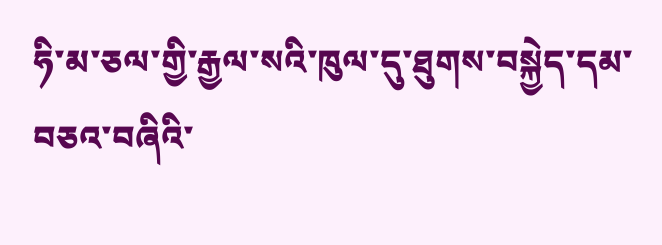ཧི་མ་ཅལ་གྱི་རྒྱལ་སའི་ཁུལ་དུ་ཐུགས་བསྐྱེད་དམ་བཅའ་བཞིའི་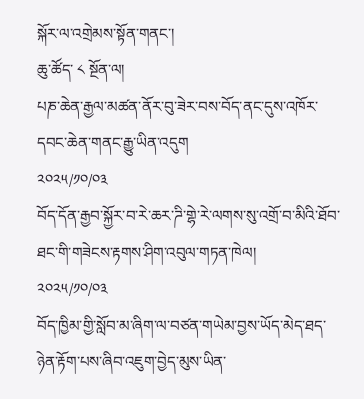སྐོར་ལ་འགྲེམས་སྟོན་གནང་།
ཆུ་ཚོད་ ༨ སྔོན་ལ།
པཎ་ཆེན་རྒྱལ་མཚན་ནོར་བུ་ཟེར་བས་བོད་ནང་དུས་འཁོར་དབང་ཆེན་གནང་རྒྱུ་ཡིན་འདུག
༢༠༢༥/༡༠/༠༣
བོད་དོན་རྒྱབ་སྐྱོར་བ་རེ་ཆར་ཌི་གྷེ་རེ་ལགས་སུ་འགྲོ་བ་མིའི་ཐོབ་ཐང་གི་གཟེངས་རྟགས་ཤིག་འབུལ་གཏན་ཁེལ།
༢༠༢༥/༡༠/༠༣
བོད་ཁྱིམ་གྱི་སློབ་མ་ཞིག་ལ་བཙན་གཡེམ་བྱས་ཡོད་མེད་ཐད་ཉེན་རྟོག་པས་ཞིབ་འཇུག་བྱེད་མུས་ཡིན་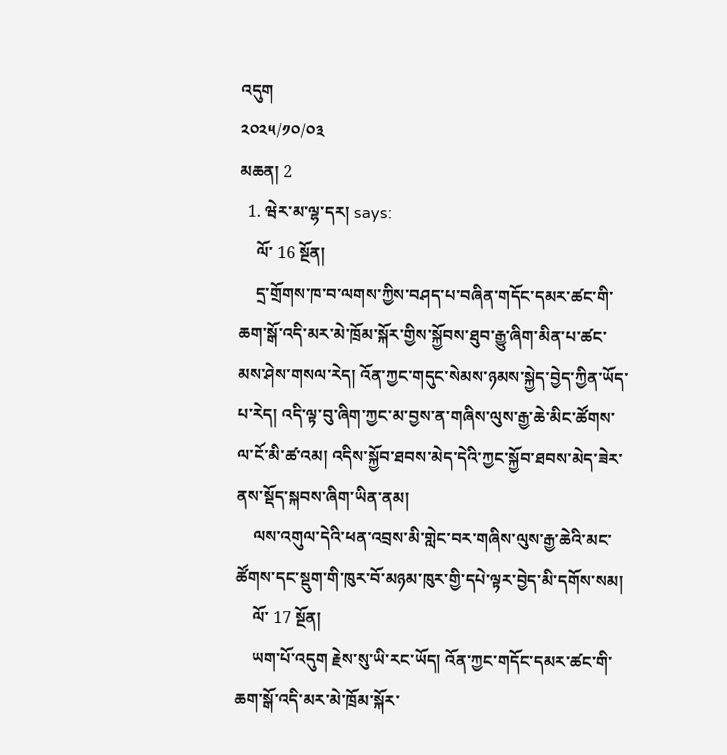འདུག
༢༠༢༥/༡༠/༠༣
མཆན། 2
  1. ཝེར་མ་ལྷ་དར། says:
    ལོ་ 16 སྔོན།
    དྲ་གྲོགས་ཁ་བ་ལགས་ཀྱིས་བཤད་པ་བཞིན་གདོང་དམར་ཚང་གི་ཆག་སྒོ་འདི་མར་མེ་ཁྲོམ་སྐོར་གྱིས་སྐྱོབས་ཐུབ་རྒྱུ་ཞིག་མིན་པ་ཚང་མས་ཤེས་གསལ་རེད། འོན་ཀྱང་གདུང་སེམས་ཉམས་སྐྱེད་བྱེད་ཀྱིན་ཡོད་པ་རེད། འདི་ལྟ་བུ་ཞིག་ཀྱང་མ་བྱས་ན་གཞིས་ལུས་རྒྱ་ཆེ་མིང་ཚོགས་ལ་ངོ་མི་ཚ་འམ། འདིས་སྐྱོབ་ཐབས་མེད་དེའི་ཀྱང་སྐྱོབ་ཐབས་མེད་ཟེར་ནས་སྡོད་སྐབས་ཞིག་ཡིན་ནམ།
    ལས་འགུལ་དེའི་ཕན་འབྲས་མི་གླེང་བར་གཞིས་ལུས་རྒྱ་ཆེའི་མང་ཚོགས་དང་སྡུག་གི་ཁུར་བོ་མཉམ་ཁུར་གྱི་དཔེ་ལྟར་བྱེད་མི་དགོས་སམ།
    ལོ་ 17 སྔོན།
    ཡག་པོ་འདུག རྗེས་སུ་ཡི་རང་ཡོད། འོན་ཀྱང་གདོང་དམར་ཚང་གི་ཆག་སྒོ་འདི་མར་མེ་ཁྲོམ་སྐོར་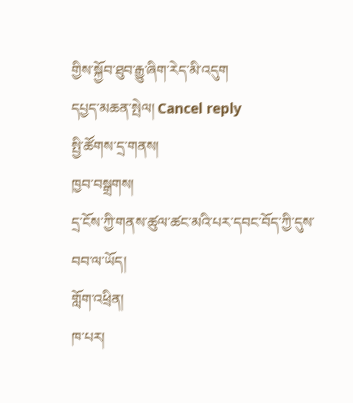གྱིས་སྐྱོབ་ཐུབ་རྒྱུ་ཞིག་རེད་མི་འདུག
དཔྱད་མཆན་སྤེལ། Cancel reply
སྤྱི་ཚོགས་དྲ་གནས།
ཁྱབ་བསྒྲགས།
དྲ་ངོས་ཀྱི་གནས་ཚུལ་ཚང་མའི་པར་དབང་བོད་ཀྱི་དུས་བབ་ལ་ཡོད།
གློག་འཕྲིན།
ཁ་པར།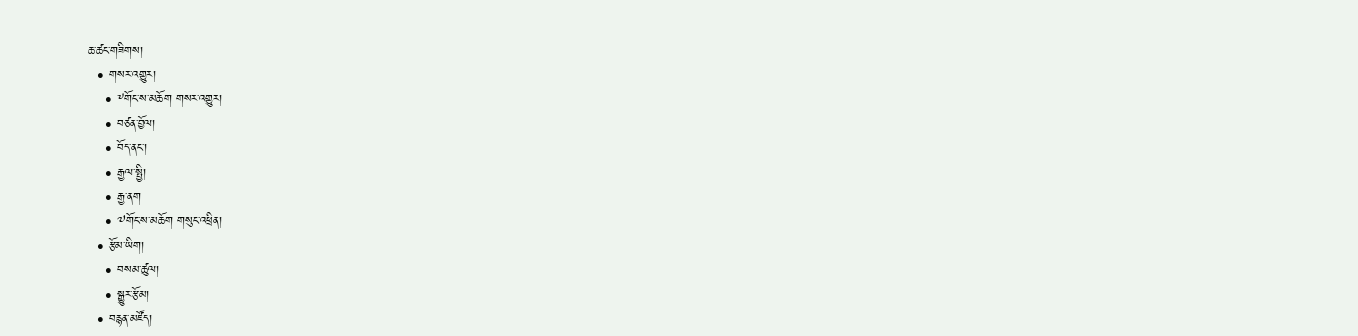ཆ་ཚང་གཟིགས།
  • གསར་འགྱུར།
    • ༸གོང་ས་མཆོག གསར་འགྱུར།
    • བཙན་བྱོལ།
    • བོད་ནང་།
    • རྒྱལ་སྤྱི།
    • རྒྱ་ནག
    • ༧གོང་ས་མཆོག གསུང་འཕྲིན།
  • རྩོམ་ཡིག།
    • བསམ་ཚུལ།
    • སྒྱུར་རྩོམ།
  • བརྙན་མཛོད།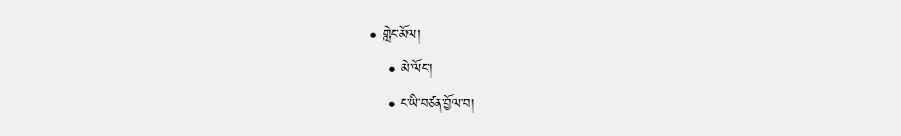• གླེང་མོལ།
    • མེ་ལོང་།
    • ང་ཡི་བཙན་བྱོལ་བ།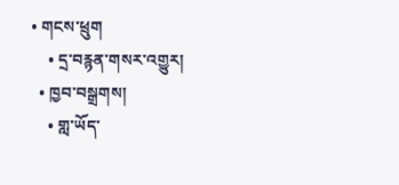• གངས་ཕྲུག
    • དྲ་བརྙན་གསར་འགྱུར།
  • ཁྱབ་བསྒྲགས།
    • གླ་ཡོད་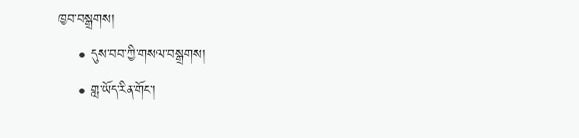ཁྱབ་བསྒྲགས།
    • དུས་བབ་ཀྱི་གསལ་བསྒྲགས།
    • གླ་ཡོད་རིན་གོང་།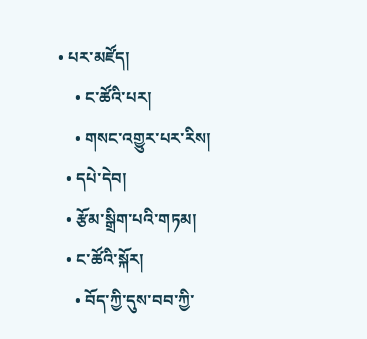• པར་མཛོད།
    • ང་ཚོའི་པར།
    • གསང་འགྱུར་པར་རིས།
  • དཔེ་དེབ།
  • རྩོམ་སྒྲིག་པའི་གཏམ།
  • ང་ཚོའི་སྐོར།
    • བོད་ཀྱི་དུས་བབ་ཀྱི་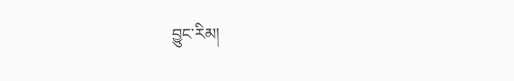བྱུང་རིམ།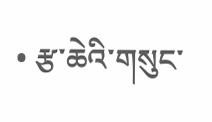• རྩ་ཆེའི་གསུང་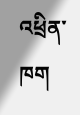འཕྲིན་ཁག